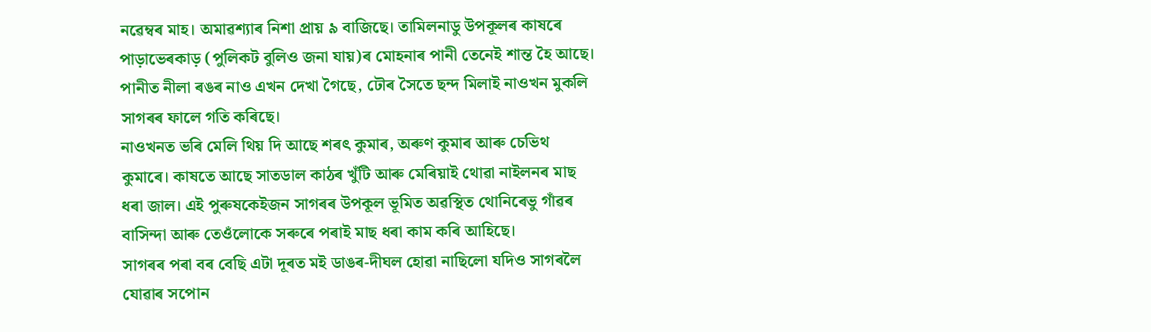নৱেম্বৰ মাহ। অমাৱশ্যাৰ নিশা প্ৰায় ৯ বাজিছে। তামিলনাডু উপকূলৰ কাষৰে পাড়াভেৰকাড় (পুলিকট বুলিও জনা যায়)ৰ মোহনাৰ পানী তেনেই শান্ত হৈ আছে। পানীত নীলা ৰঙৰ নাও এখন দেখা গৈছে, ঢৌৰ সৈতে ছন্দ মিলাই নাওখন মুকলি সাগৰৰ ফালে গতি কৰিছে।
নাওখনত ভৰি মেলি থিয় দি আছে শৰৎ কুমাৰ, অৰুণ কুমাৰ আৰু চেভিথ কুমাৰে। কাষতে আছে সাতডাল কাঠৰ খুঁটি আৰু মেৰিয়াই থোৱা নাইলনৰ মাছ ধৰা জাল। এই পুৰুষকেইজন সাগৰৰ উপকূল ভূমিত অৱস্থিত থোনিৰেভু গাঁৱৰ বাসিন্দা আৰু তেওঁলোকে সৰুৰে পৰাই মাছ ধৰা কাম কৰি আহিছে।
সাগৰৰ পৰা বৰ বেছি এটা দূৰত মই ডাঙৰ-দীঘল হোৱা নাছিলো যদিও সাগৰলৈ যোৱাৰ সপোন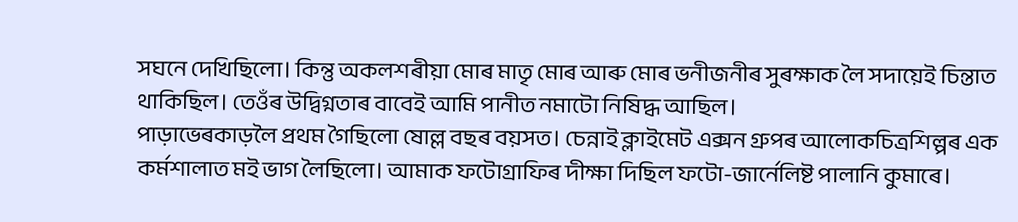সঘনে দেখিছিলো। কিন্তু অকলশৰীয়া মোৰ মাতৃ মোৰ আৰু মোৰ ভনীজনীৰ সুৰক্ষাক লৈ সদায়েই চিন্তাত থাকিছিল। তেওঁৰ উদ্বিগ্নতাৰ বাবেই আমি পানীত নমাটো নিষিদ্ধ আছিল।
পাড়াভেৰকাড়লৈ প্ৰথম গৈছিলো ষোল্ল বছৰ বয়সত। চেন্নাই ক্লাইমেট এক্সন গ্ৰুপৰ আলোকচিত্ৰশিল্পৰ এক কৰ্মশালাত মই ভাগ লৈছিলো। আমাক ফটোগ্ৰাফিৰ দীক্ষা দিছিল ফটো-জাৰ্নেলিষ্ট পালানি কুমাৰে।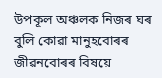উপকূল অঞ্চলক নিজৰ ঘৰ বুলি কোৱা মানুহবোৰৰ জীৱনবোৰৰ বিষয়ে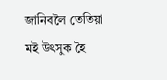জানিবলৈ তেতিয়া মই উৎসুক হৈ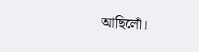আছিলোঁ।